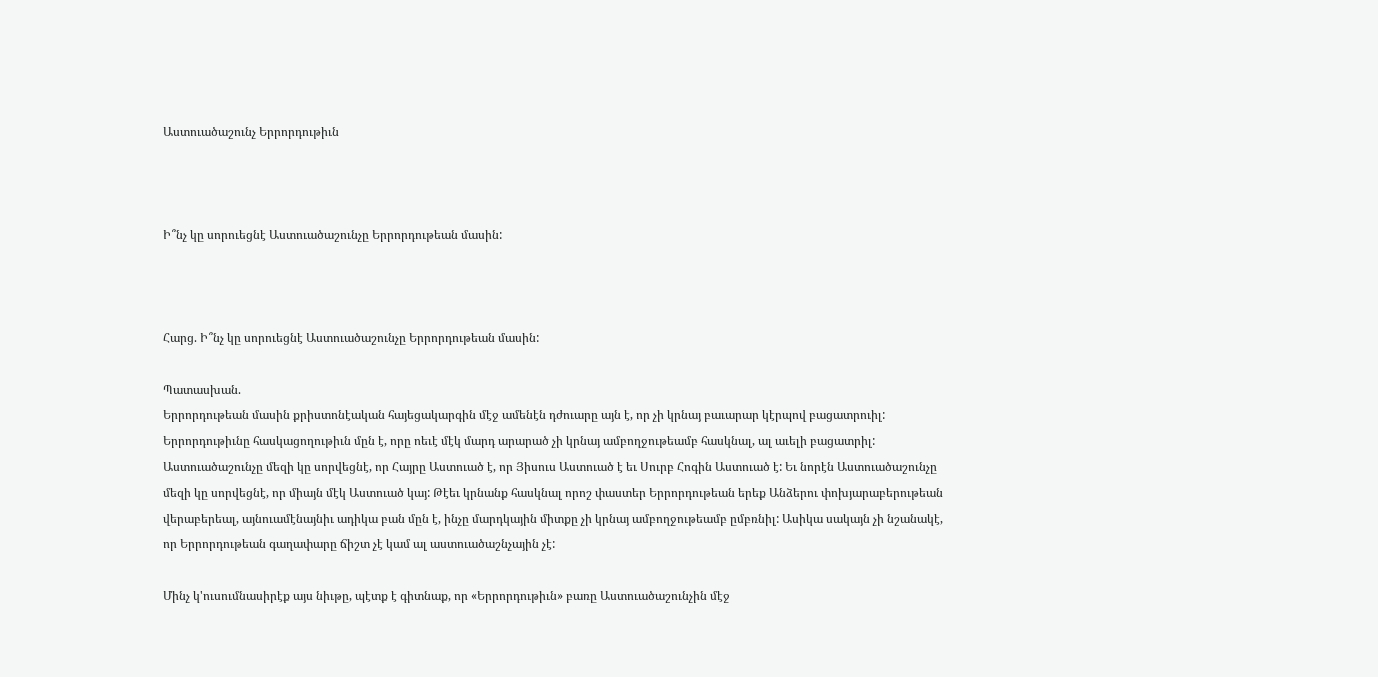Աստուածաշունչ Երրորդութիւն



Ի՞նչ կը սորուեցնէ Աստուածաշունչը Երրորդութեան մասին:



Հարց. Ի՞նչ կը սորուեցնէ Աստուածաշունչը Երրորդութեան մասին:

Պատասխան.
Երրորդութեան մասին քրիստոնէական հայեցակարգին մէջ ամենէն դժուարը այն է, որ չի կրնայ բաւարար կէրպով բացատրուիլ: Երրորդութիւնը հասկացողութիւն մըն է, որը ոեւէ մէկ մարդ արարած չի կրնայ ամբողջութեամբ հասկնալ, ալ աւելի բացատրիլ: Աստուածաշունչը մեզի կը սորվեցնէ, որ Հայրը Աստուած է, որ Յիսուս Աստուած է եւ Սուրբ Հոգին Աստուած է: Եւ նորէն Աստուածաշունչը մեզի կը սորվեցնէ, որ միայն մէկ Աստուած կայ: Թէեւ կրնանք հասկնալ որոշ փաստեր Երրորդութեան երեք Անձերու փոխյարաբերութեան վերաբերեալ, այնուամէնայնիւ ադիկա բան մըն է, ինչը մարդկային միտքը չի կրնայ ամբողջութեամբ ըմբռնիլ: Ասիկա սակայն չի նշանակէ, որ Երրորդութեան գաղափարը ճիշտ չէ կամ ալ աստուածաշնչային չէ:

Մինչ կ'ուսումնասիրէք այս նիւթը, պէտք է գիտնաք, որ «Երրորդութիւն» բառը Աստուածաշունչին մէջ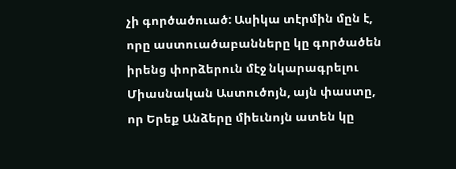չի գործածուած: Ասիկա տէրմին մըն է, որը աստուածաբանները կը գործածեն իրենց փորձերուն մէջ նկարագրելու Միասնական Աստուծոյն, այն փաստը, որ Երեք Անձերը միեւնոյն ատեն կը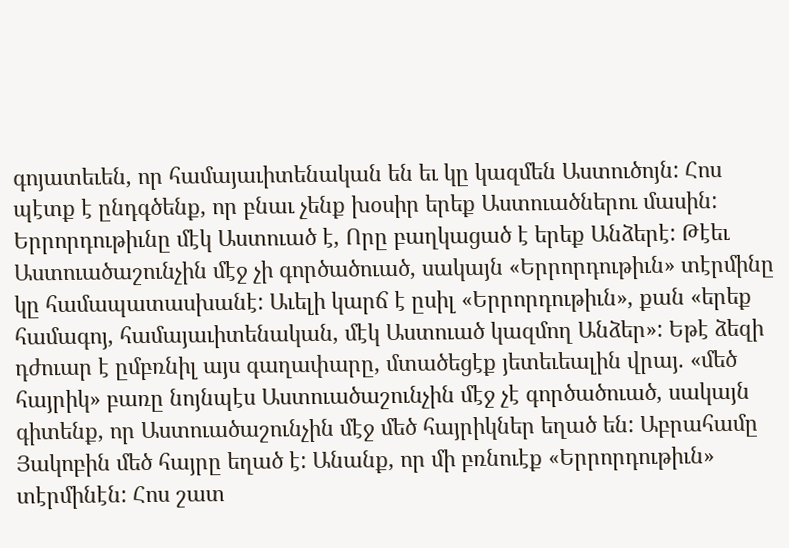գոյատեւեն, որ համայաւիտենական են եւ կը կազմեն Աստուծոյն: Հոս պէտք է ընդգծենք, որ բնաւ չենք խօսիր երեք Աստուածներու մասին: Երրորդութիւնը մէկ Աստուած է, Որը բաղկացած է երեք Անձերէ: Թէեւ Աստուածաշունչին մէջ չի գործածուած, սակայն «Երրորդութիւն» տէրմինը կը համապատասխանէ: Աւելի կարճ է ըսիլ «Երրորդութիւն», քան «երեք համագոյ, համայաւիտենական, մէկ Աստուած կազմող Անձեր»: Եթէ ձեզի դժուար է ըմբռնիլ այս գաղափարը, մտածեցէք յետեւեալին վրայ. «մեծ հայրիկ» բառը նոյնպէս Աստուածաշունչին մէջ չէ գործածուած, սակայն գիտենք, որ Աստուածաշունչին մէջ մեծ հայրիկներ եղած են: Աբրահամը Յակոբին մեծ հայրը եղած է: Անանք, որ մի բռնուէք «Երրորդութիւն» տէրմինէն: Հոս շատ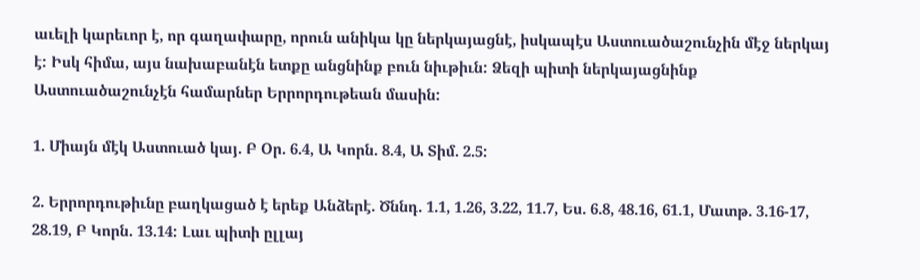աւելի կարեւոր է, որ գաղափարը, որուն անիկա կը ներկայացնէ, իսկապէս Աստուածաշունչին մէջ ներկայ է: Իսկ հիմա, այս նախաբանէն ետքը անցնինք բուն նիւթիւն: Ձեզի պիտի ներկայացնինք Աստուածաշունչէն համարներ Երրորդութեան մասին:

1. Միայն մէկ Աստուած կայ. Բ Օր. 6.4, Ա Կորն. 8.4, Ա Տիմ. 2.5:

2. Երրորդութիւնը բաղկացած է երեք Անձերէ. Ծննդ. 1.1, 1.26, 3.22, 11.7, Ես. 6.8, 48.16, 61.1, Մատթ. 3.16-17, 28.19, Բ Կորն. 13.14: Լաւ պիտի ըլլայ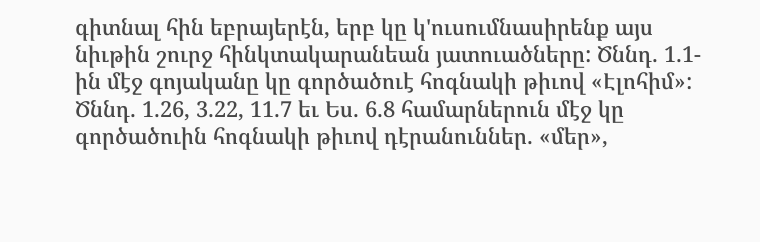գիտնալ հին եբրայերէն, երբ կը կ'ուսումնասիրենք այս նիւթին շուրջ հինկտակարանեան յատուածները: Ծննդ. 1.1-ին մէջ գոյականը կը գործածուէ հոգնակի թիւով «Էլոհիմ»: Ծննդ. 1.26, 3.22, 11.7 եւ Ես. 6.8 համարներուն մէջ կը գործածուին հոգնակի թիւով դէրանուններ. «մեր»,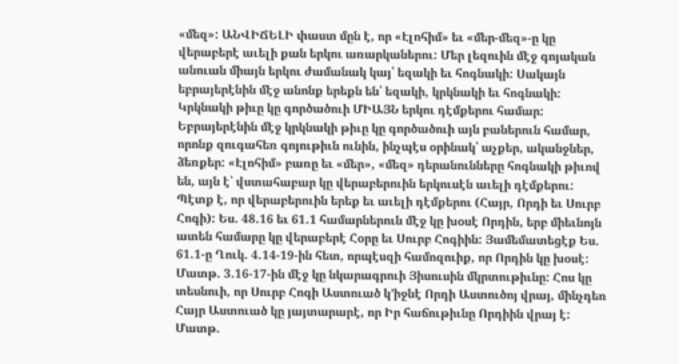«մեզ»: ԱՆՎԻՃԵԼԻ փաստ մըն է, որ «Էլոհիմ» եւ «մեր-մեզ»-ը կը վերաբերէ աւելի քան երկու առարկաներու: Մեր լեզուին մէջ գոյական անուան միայն երկու ժամանակ կայ՝ եզակի եւ հոգնակի: Սակայն եբրայերէնին մէջ անոնք երեքն են՝ եզակի, կրկնակի եւ հոգնակի: Կրկնակի թիւը կը գործածուի ՄԻԱՅՆ երկու դէմքերու համար: Եբրայերէնին մէջ կրկնակի թիւը կը գործածուի այն բաներուն համար, որոնք զուգահեռ գոյութիւն ունին, ինչպէս օրինակ՝ աչքեր, ականջներ, ձեռքեր: «Էլոհիմ» բառը եւ «մեր», «մեզ» դերանունները հոգնակի թիւով են, այն է՝ վստահաբար կը վերաբերուին երկուսէն աւելի դէմքերու: Պէտք է, որ վերաբերուին երեք եւ աւելի դէմքերու (Հայր, Որդի եւ Սուրբ Հոգի): Ես. 48.16 եւ 61.1 համարներուն մէջ կը խօսէ Որդին, երբ միեւնոյն ատեն համարը կը վերաբերէ Հօրը եւ Սուրբ Հոգիին: Յամեմատեցէք Ես. 61.1-ը Ղուկ. 4.14-19-ին հետ, որպէսզի համոզուիք, որ Որդին կը խօսէ: Մատթ. 3.16-17-ին մէջ կը նկարագրուի Յիսուսին մկրտութիւնը: Հոս կը տեսնուի, որ Սուրբ Հոգի Աստուած կ'իջնէ Որդի Աստուծոյ վրայ, մինչդեռ Հայր Աստուած կը յայտարարէ, որ Իր հաճութիւնը Որդիին վրայ է: Մատթ.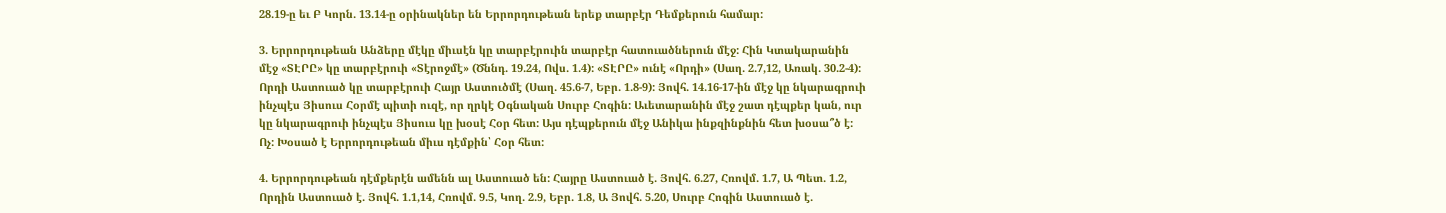28.19-ը եւ Բ Կորն. 13.14-ը օրինակներ են Երրորդութեան երեք տարբէր Դեմքերուն համար:

3. Երրորդութեան Անձերը մէկը միւսէն կը տարբէրուին տարբէր հատուածներուն մէջ: Հին Կտակարանին մէջ «ՏԷՐԸ» կը տարբէրուի «Տէրոջմէ» (Ծննդ. 19.24, Ովս. 1.4): «ՏԷՐԸ» ունէ «Որդի» (Սաղ. 2.7,12, Առակ. 30.2-4): Որդի Աստուած կը տարբէրուի Հայր Աստուծմէ (Սաղ. 45.6-7, Եբր. 1.8-9): Յովհ. 14.16-17-ին մէջ կը նկարագրուի ինչպէս Յիսուս Հօրմէ պիտի ուզէ, որ ղրկէ Օգնական Սուրբ Հոգին: Աւետարանին մէջ շատ դէպքեր կան, ուր կը նկարագրուի ինչպէս Յիսուս կը խօսէ Հօր հետ: Այս դէպքերուն մէջ Անիկա ինքզինքնին հետ խօսա՞ծ է: Ոչ: Խօսած է Երրորդութեան միւս դէմքին՝ Հօր հետ:

4. Երրորդութեան դէմքերէն ամենն ալ Աստուած են: Հայրը Աստուած է. Յովհ. 6.27, Հռովմ. 1.7, Ա Պետ. 1.2, Որդին Աստուած է. Յովհ. 1.1,14, Հռովմ. 9.5, Կող. 2.9, Եբր. 1.8, Ա Յովհ. 5.20, Սուրբ Հոգին Աստուած է.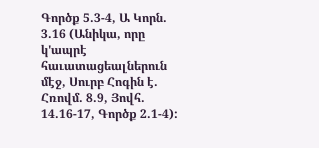Գործք 5.3-4, Ա Կորն. 3.16 (Անիկա, որը կ'ապրէ հաւատացեալներուն մէջ, Սուրբ Հոգին է. Հռովմ. 8.9, Յովհ. 14.16-17, Գործք 2.1-4):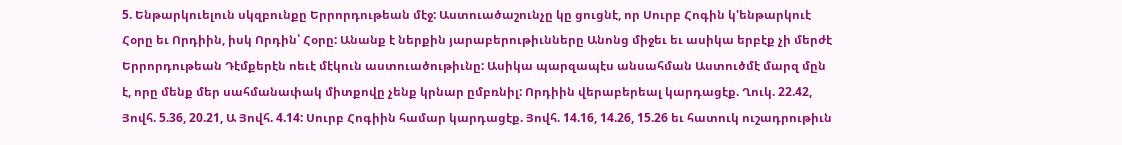5. Ենթարկուելուն սկզբունքը Երրորդութեան մէջ: Աստուածաշունչը կը ցուցնէ, որ Սուրբ Հոգին կ'ենթարկուէ Հօրը եւ Որդիին, իսկ Որդին՝ Հօրը: Անանք է ներքին յարաբերութիւնները Անոնց միջեւ եւ ասիկա երբէք չի մերժէ Երրորդութեան Դէմքերէն ոեւէ մէկուն աստուածութիւնը: Ասիկա պարզապէս անսահման Աստուծմէ մարզ մըն է, որը մենք մեր սահմանափակ միտքովը չենք կրնար ըմբռնիլ: Որդիին վերաբերեալ կարդացէք. Ղուկ. 22.42, Յովհ. 5.36, 20.21, Ա Յովհ. 4.14: Սուրբ Հոգիին համար կարդացէք. Յովհ. 14.16, 14.26, 15.26 եւ հատուկ ուշադրութիւն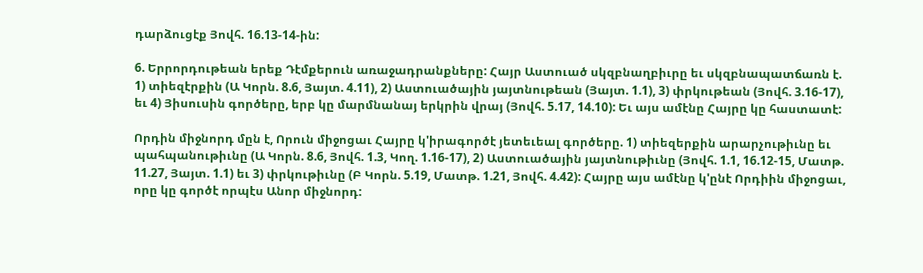դարձուցէք Յովհ. 16.13-14-ին:

6. Երրորդութեան երեք Դէմքերուն առաջադրանքները: Հայր Աստուած սկզբնաղբիւրը եւ սկզբնապատճառն է. 1) տիեզէրքին (Ա Կորն. 8.6, Յայտ. 4.11), 2) Աստուածային յայտնութեան (Յայտ. 1.1), 3) փրկութեան (Յովհ. 3.16-17), եւ 4) Յիսուսին գործերը, երբ կը մարմնանայ երկրին վրայ (Յովհ. 5.17, 14.10): Եւ այս ամէնը Հայրը կը հաստատէ:

Որդին միջնորդ մըն է, Որուն միջոցաւ Հայրը կ'իրագործէ յետեւեալ գործերը. 1) տիեզերքին արարչութիւնը եւ պահպանութիւնը (Ա Կորն. 8.6, Յովհ. 1.3, Կող. 1.16-17), 2) Աստուածային յայտնութիւնը (Յովհ. 1.1, 16.12-15, Մատթ. 11.27, Յայտ. 1.1) եւ 3) փրկութիւնը (Բ Կորն. 5.19, Մատթ. 1.21, Յովհ. 4.42): Հայրը այս ամէնը կ'ընէ Որդիին միջոցաւ, որը կը գործէ որպէս Անոր միջնորդ: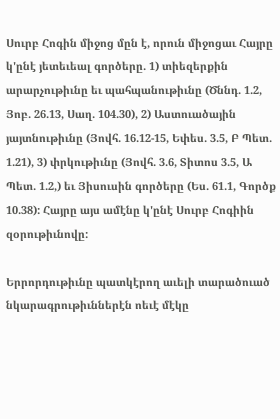Սուրբ Հոգին միջոց մըն է, որուն միջոցաւ Հայրը կ'ընէ յետեւեալ գործերը. 1) տիեզերքին արարչութիւնը եւ պահպանութիւնը (Ծննդ. 1.2, Յոբ. 26.13, Սաղ. 104.30), 2) Աստուածային յայտնութիւնը (Յովհ. 16.12-15, Եփես. 3.5, Բ Պետ. 1.21), 3) փրկութիւնը (Յովհ. 3.6, Տիտոս 3.5, Ա Պետ. 1.2,) եւ Յիսուսին գործերը (Ես. 61.1, Գործք 10.38): Հայրը այս ամէնը կ'ընէ Սուրբ Հոգիին զօրութիւնովը:

Երրորդութիւնը պատկէրող աւելի տարածուած նկարագրութիւններէն ոեւէ մէկը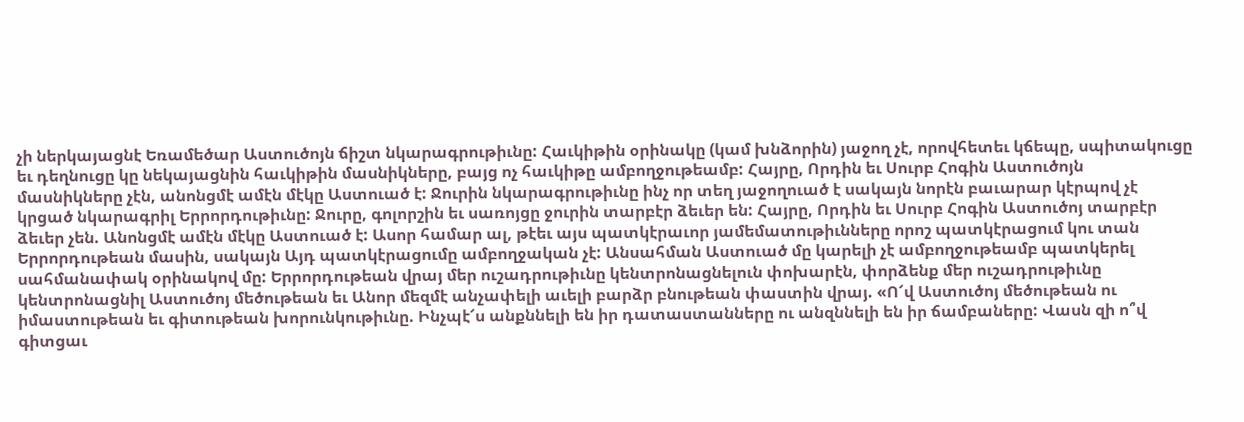չի ներկայացնէ Եռամեծար Աստուծոյն ճիշտ նկարագրութիւնը: Հաւկիթին օրինակը (կամ խնձորին) յաջող չէ, որովհետեւ կճեպը, սպիտակուցը եւ դեղնուցը կը նեկայացնին հաւկիթին մասնիկները, բայց ոչ հաւկիթը ամբողջութեամբ: Հայրը, Որդին եւ Սուրբ Հոգին Աստուծոյն մասնիկները չէն, անոնցմէ ամէն մէկը Աստուած է: Ջուրին նկարագրութիւնը ինչ որ տեղ յաջողուած է սակայն նորէն բաւարար կէրպով չէ կրցած նկարագրիլ Երրորդութիւնը: Ջուրը, գոլորշին եւ սառոյցը ջուրին տարբէր ձեւեր են: Հայրը, Որդին եւ Սուրբ Հոգին Աստուծոյ տարբէր ձեւեր չեն. Անոնցմէ ամէն մէկը Աստուած է: Ասոր համար ալ, թէեւ այս պատկէրաւոր յամեմատութիւնները որոշ պատկէրացում կու տան Երրորդութեան մասին, սակայն Այդ պատկէրացումը ամբողջական չէ: Անսահման Աստուած մը կարելի չէ ամբողջութեամբ պատկերել սահմանափակ օրինակով մը: Երրորդութեան վրայ մեր ուշադրութիւնը կենտրոնացնելուն փոխարէն, փորձենք մեր ուշադրութիւնը կենտրոնացնիլ Աստուծոյ մեծութեան եւ Անոր մեզմէ անչափելի աւելի բարձր բնութեան փաստին վրայ. «Ո՜վ Աստուծոյ մեծութեան ու իմաստութեան եւ գիտութեան խորունկութիւնը. Ինչպէ՜ս անքննելի են իր դատաստանները ու անզննելի են իր ճամբաները: Վասն զի ո՞վ գիտցաւ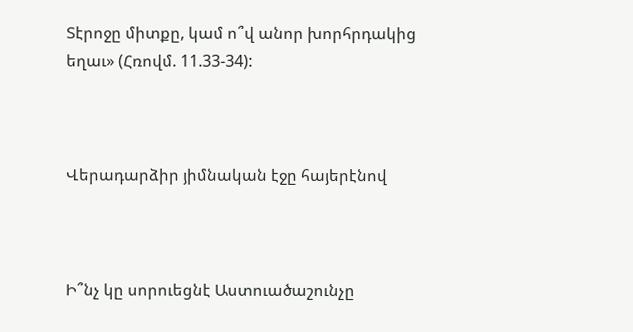Տէրոջը միտքը, կամ ո՞վ անոր խորհրդակից եղաւ» (Հռովմ. 11.33-34):



Վերադարձիր յիմնական էջը հայերէնով



Ի՞նչ կը սորուեցնէ Աստուածաշունչը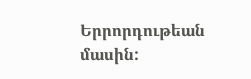Երրորդութեան մասին: